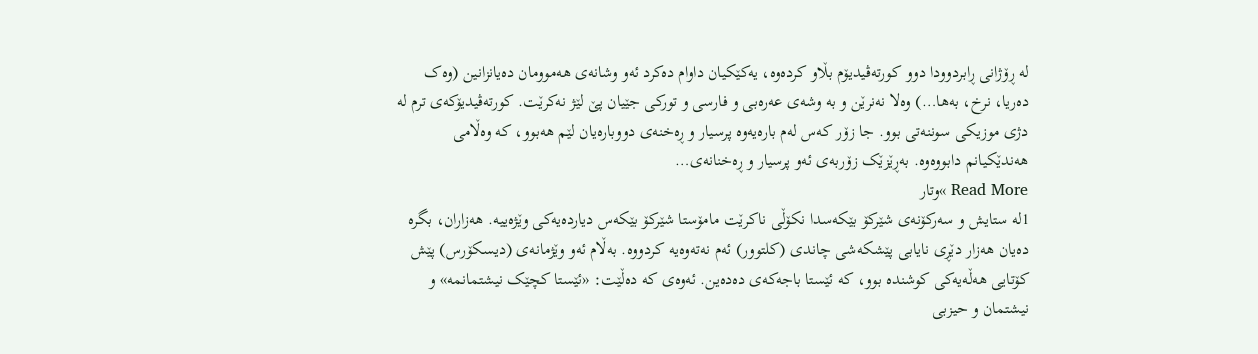لە ڕۆژانی ڕابردوودا دوو کورتەڤیدیۆم بڵاو کردەوە، یەکێکیان داوام دەکرد ئەو وشانەی هەموومان دەیانزانین (وەک دەریا، نرخ، بەها…) وەلا نەنرێن و بە وشەی عەرەبی و فارسی و تورکی جێیان پێ لێژ نەکرێت. کورتەڤیدیۆکەی ترم لە دژی موزیکی سوننەتی بوو. جا زۆر کەس لەم بارەیەوە پرسیار و ڕەخنەی دووبارەیان لێم هەبوو، کە وەڵامی هەندێکیانم دابووەوە. بەڕێزێک زۆربەی ئەو پرسیار و ڕەخنانەی…
Read More »وتار
1لە ستایش و سەرکۆنەی شێرکۆ بێکەسدا نکۆڵی ناکرێت مامۆستا شێرکۆ بێکەس دیاردەیەکی وێژەییە. هەزاران، بگرە دەیان هەزار دێڕی نایابی پێشکەشی چاندی (کلتوور) ئەم نەتەوەیە کردووە. بەڵام ئەو وێژمانەی (دیسکۆرس) پێش کۆتایی هەڵەیەکی کوشندە بوو، کە ئێستا باجەکەی دەدەین. ئەوەی کە دەڵێت: «ئێستا کچێک نیشتمانمە» و نیشتمان و حیزبی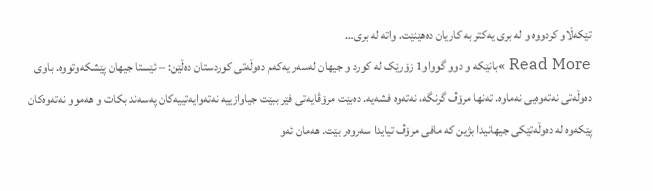تێکەڵاو کردووە و لە بری یەکتر بە کاریان دەهێنێت. واتە لە بری…
Read More »بانێکە و دوو گوواو1 زۆرێک لە کورد و جیهان لەسەر یەکەم دەوڵەتی کوردستان دەڵێن: – ئێستا جیهان پێشکەوتووە. باوی دەوڵەتی نەتەوەیی نەماوە. تەنها مرۆڤ گرنگە، نەتەوە فشەیە. دەبێت مرۆڤایەتی فێر ببێت جیاوازییە نەتەوایەتییەکان پەسەند بکات و هەموو نەتەوەکان پێکەوە لە دەوڵەتێکی جیهانیدا بژین کە مافی مرۆڤ تیایدا سەروەر بێت. هەمان ئەو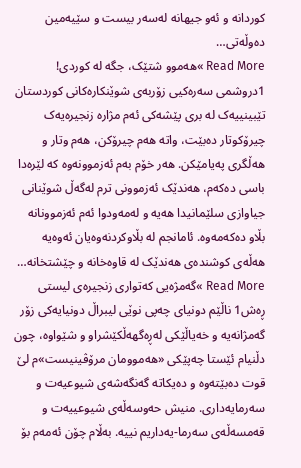کوردانە و ئەو جیهانە لەسەر بیست و سێیەمین دەوڵەتی…
Read More »هەموو شتێک، جگە لە کوردی! 1دروشمی سەرەکیی زۆربەی شوێنکارەکانی کوردستان تێبینییەک لە بری پێشەکی ئەم مژارە زنجیرەیەک چیرۆکوتار دەبێت، واتە هەم چیرۆکن، هەم وتار و هەڵگری پەیامێکن. هەر خۆم بەم ئەزموونەوە کە لێرەدا باسی دەکەم، هەندێک ئەزموونی ترم لەگەڵ شوێنانی جیاوازی سلێمانیدا هەیە و لەمەودوا ئەم ئەزموونانە بڵاو دەکەمەوە. ئامانجم لە بڵاوکردنەوەیان ئەوەیە هەڵەی کوشندەی هەندێک لە قاوەخانە و چێشتخانە…
Read More »گەمژەیی کەتواری زنجیرەی لیستی ڕەش1 ناڵێم دونیای چەپی نوێی لیبراڵ دونیایەکی زۆر گەمژانەیە و خەیاڵێکی لەڕەگهەڵکێشراو و شێواوە، چون دڵنیام ئێستا چەپێکی «هەموومان مرۆڤینیست»م لێ قوت دەبێتەوە و دەیکاتە گەنگەشەی شیوعیەت و سەرمایەداری. منیش حەوسەڵەی شیوعییەت و قەمسەڵەی سەرما-یەداریم نییە. بەڵام چۆن ئەمەم بۆ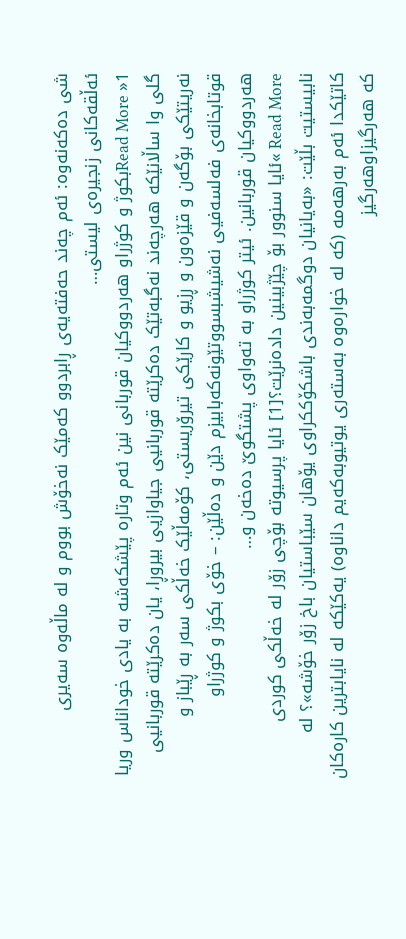شی دەکەنەوە: ئەم چەند حەفتەیەی ڕابردوو کەمێک نەخۆش بووم و لە ماڵەوە سەیری ئەڵقەکانی زنجیرەی لیستی…
Read More »1بکوژ و کوژراو هەردووکیان قوربانی نین ئەم وتارە پێشکەشە بە یادی خوداناس وریا گلی وا ساڵانێکە هەرچەند نەگبەتێک دەکرێتە قوربانیی جیاوازیی بیروڕا، یان دەکرێتە قوربانیی نەریتێکی بۆگەن و قێزەون و ڕزیو و کارێکی تیرۆریستی، کۆمەڵێک خەڵکی سەر بە ڕێباز و قوتابخانەی فەلسەفیی نەشیشبسووتێونەکەبابیزم دێن و دەڵێن: – خۆی بکوژ و کوژراو هەردووکیان قوربانین. ئیتر کوژراو بە تەواوی پشتگوێ دەخەن و…
Read More »ئایا سنوور بۆ چێژبینین دادەنرێت؟[1] ئایا پرسیوتە بۆچی زۆر لە خەڵکی کوردی نابیستیت بڵێت: «بەیانیان دوگمەبەندی باشکۆککراوی یۆهان سێباستیان باخ زۆر خۆشە»؟ لە کاتێکدا ئەم بەرهەمە (کە لە خوارەوە بەستەری یوتیوبەکەیم داناوە) یەکێکە لە نایابترین کارەکان کە هەرگیزاوهەرگیز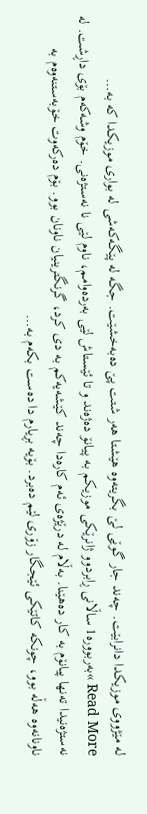لە مێژووی موزیکدا دانرابێت. چەند جار گوێی لێ بگریتەوە هێشتا هەر شتت پێ دەبەخشێت. جگە لە پێگەکەشی لە بواری موزیکدا کە بە…
Read More »بەربوورە1 ساڵانی ڕابردوو ژانرێکی موزیکم بە پیانۆ دەژەند و تا ئێستاش لێی بەردەوامم، ناوم لێی نا نەستژەنی. خۆم وشەکەم بۆی داڕشت. لە نەستژەنیدا تەنها پیانۆم بە کار دەهێنا. بەڵام لە درێژەی ئەم کارەدا چەند کێشەیەکم بە دی کرد، گرنگترینیان ناونان بوو. بۆم دەرکەوت خۆبەستنەوەم بە ناونانەوە هەڵە بوو، چونکە کاتێکی ئێجگار زۆری لێم دەبرد. بۆیە بڕیارم دا دەست بکەم بە…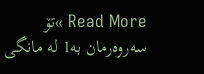Read More »تۆ سەروەرمان بە1 لە مانگی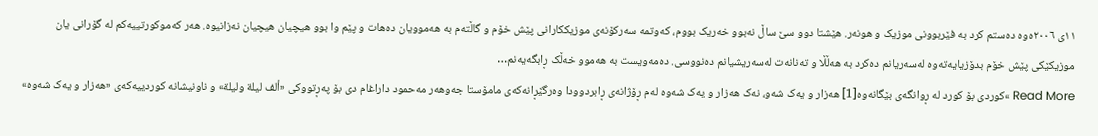١١ی ٢٠٠٦ەوە دەستم کرد بە فێربوونی موزیک و هونەر. ھێشتا دوو سێ ساڵ نەبوو خەریک بووم، کەوتمە سەرکۆنەی موزیککارانی پێش خۆم و گاڵتەم بە ھەموویان دەھات و پێم وا بوو ھیچیان ھیچیان نەزانیوە. ھەر کەموکورتییەکم لە گۆرانی یان موزیکێکی پێش خۆم بدۆزیایەتەوە لەسەریانم دەکرد بە ھەڵڵا و تەنانەت لەسەریشیانم دەنووسی. دەمەویست بە ھەموو خەڵک ڕابگەیەنم…
Read More »کوردی بۆ کورد لە ڕوانگەی بێگانەوە[1] هەزار و یەک شەو، نەک هەزار و یەک شەوە لەم ڕۆژانەی ڕابردوودا وەرگێڕانەکەی مامۆستا جەوهەر مەحمود داراغام دی بۆ پەڕتووکی «ألف ليلة وليلة» و ناونیشانە کوردییەکەی «هەزار و یەک شەوە»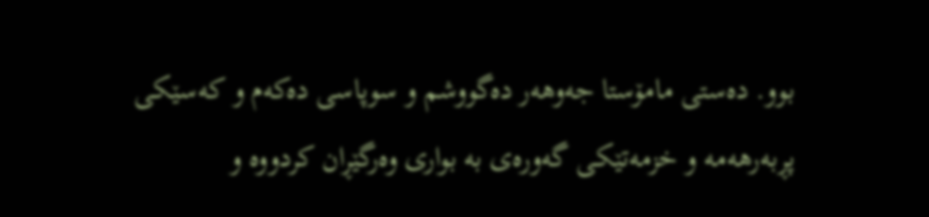بوو. دەستی مامۆستا جەوهەر دەگووشم و سوپاسی دەکەم و کەسێکی پڕبەرهەمە و خزمەتێکی گەورەی بە بواری وەرگێڕان کردووە و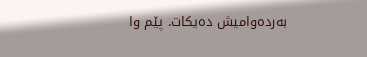بەردەوامیش دەیکات. پێم وا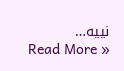نییە…
Read More »